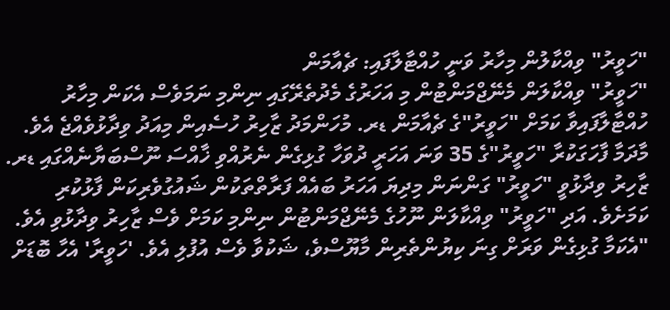"ހަވީރު" ވިއްކާލުން މިހާރު ވަނީ ހުއްޓާލާފައި: ޗެއާމަން
"ހަވީރު" ވިއްކާލަން މެނޭޖްމަންޓުން މި އަހަރުގެ މެދުތެރޭގައި ނިންމި ނަމަވެސް އެކަން މިހާރު ހުއްޓާލާފައިވާ ކަމަށް "ހަވީރު"ގެ ޗެއާމަން ޑރ. މުހަންމަދު ޒާހިރު ހުސެއިން މިއަދު ވިދާޅުވެއްޖެ އެވެ. މާދަމާ ފާހަގަކުރާ "ހަވީރު"ގެ 35 ވަނަ އަހަރީ ދުވަހާ ގުޅިގެން ނެރުއްވި ޚާއްސަ ނޫސްބަޔާނެއްގައި ޑރ. ޒާހިރު ވިދާޅުވީ "ހަވީރު" ގަންނަން މިދިޔަ އަހަރު ބައެއް ފަރާތްތަކުން ޝައުގުވެރިކަން ފާޅުކުރި ކަމަށެވެ. އަދި "ހަވީރު" ވިއްކާލަން ނޫހުގެ މެނޭޖްމަންޓުން ނިންމި ކަމަށް ވެސް ޒާހިރު ވިދާޅުވި އެވެ. "އެކަމާ ގުޅިގެން ވަރަށް ގިނަ ކިޔުންތެރިން މާޔޫސްވެ، ޝަކުވާ ވެސް އުފުލި އެވެ. 'ހަވީރާ' އެހާ ބޮޑަށް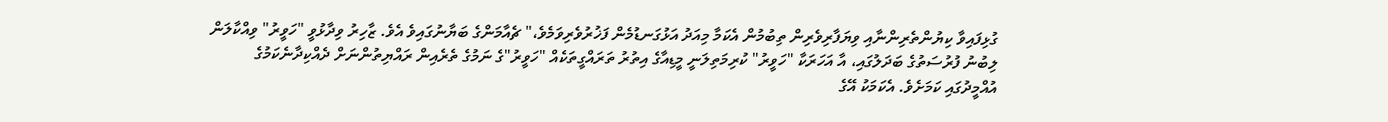ގުޅިފައިވާ ކިޔުންތެރިންނާއި ވިޔަފާރިވެރިން ތިބުމުން އެކަމާ މިއަދު އަޅުގަނޑުމެން ފަޚުރުވެރިވަމެވެ،" ޗެއާމަންގެ ބަޔާނުގައިވެ އެވެ. ޒާހިރު ވިދާޅުވީ "ހަވީރު" ވިއްކާލަން ލިބުނު ފުރުސަތުގެ ބަދަލުގައި، އާ އަހަރަކާ "ހަވީރު" ކުރިމަތިލަނީ މީޑިއާގެ އިތުރު ތަރައްގީތަކެއް "ހަވީރު"ގެ ނަމުގެ ތެރެއިން ރައްޔިތުންނަށް ދެއްކިދާނެކަމުގެ އުއްމީދުގައި ކަމަށެވެ. އެކަމަކު އޭގެ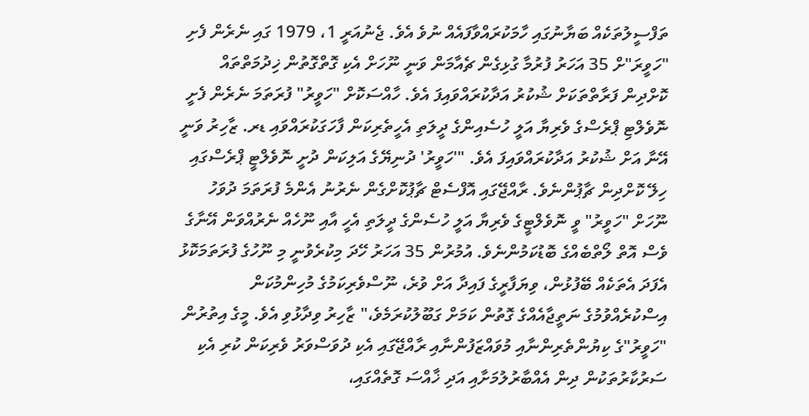ތަފްސީލުތަކެއް ބަޔާނުގައި ހާމަކުރައްވާފައެއް ނުވެ އެވެ. ޖެނުއަރީ 1، 1979 ގައި ނެރެން ފެށި "ހަވީރަ"ށް 35 އަހަރު ފުރުމާ ގުޅިގެން ޗެއާމަން ވަނީ ނޫހަށް އެކި ގޮތްގޮތުން ޚިދުމަތްތައް ކޮށްދިން ފަރާތްތަކަށް ޝުކުރު އަދާކުރައްވައިފަ އެވެ. ހާއްސަކޮށް "ހަވީރު" ފުރަތަމަ ނެރެން ފެށީ ނޮވެލްޓި ޕްރެސްގެ ވެރިޔާ އަލީ ހުސެއިންގެ ދީލަތި އެހީތެރިކަން ފާހަގަކުރައްވައި ޑރ. ޒާހިރު ވަނީ އޭނާ އަށް ޝުކުރު އަދާކުރައްވައިފަ އެވެ. "'ހަވީރު' ދުނިޔޭގެ އަލިކަން ދުށީ ނޮވެލްޓީ ޕްރެސްގައި ހިލޭ ކޮށްދިން ޗާޕުންނެވެ. ރާއްޖޭގައި އޮފްސެޓް ޗާޕުކޮށްގެން ނެރުނު އެންމެ ފުރަތަމަ ދުވަހު ނޫހަށް "ހަވީރު" ވީ ނޮވެލްޓީގެ ވެރިޔާ އަލީ ހުސެންގެ ދީލަތި އެހީ އާއި ނޫހެއް ނެރުއްވަން އޭނާގެ ވެސް އޮތް ލޯތްބެއްގެ ބޮޑުކަމުންނެވެ. އުމުރުން 35 އަހަރު ހޭދަ މިކުރެވުނީ މި ނޫހުގެ ފުރަތަމަކޮޅު އެފަދަ އެތަކެއް ބޭފުޅުން، ވިޔަފާރީގެ ފައިދާ އަށް ވުރެ، ނޫސްވެރިކަމުގެ މުހިންމުކަން އިސްކުރެއްވުމުގެ ނަތީޖާއެއްގެ ގޮތުން ކަމަށް ގަބޫލުކުރަމެވެ،" ޒާހިރު ވިދާޅުވި އެވެ. މީގެ އިތުރުން "ހަވީރު"ގެ ކިޔުންތެރިންނާއި މުވައްޒަފުންނާއި ރާއްޖޭގައި އެކި ދުވަސްވަރު ވެރިކަން ކުރި އެކި ސަރުކާރުތަކުން ދިން އެއްބާރުލުމަށާއި އަދި ޚާއްސަ ގޮތެއްގައި،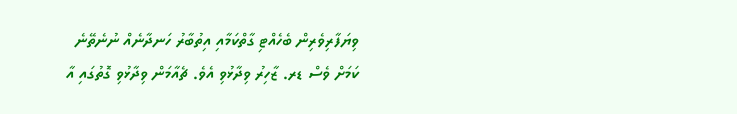ވިޔަފާރިވެރިން ބެހެއްޓި ގާތްކަމާއި އިތުބާރު ހަނދާނެއް ނުނެތޭނެ ކަމަށް ވެސް ޑރ. ޒާހިރު ވިދާޅުވި އެވެ. ޗެއާމަން ވިދާޅުވި ގޮތުގައި އާ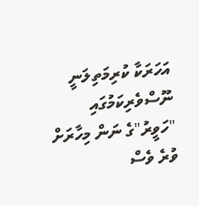އަހަރަކާ ކުރިމަތިލަނީ ނޫސްވެރިކަމުގައި "ހަވީރު"ގެ ނަން މިހާރަށް ވުރެ ވެސް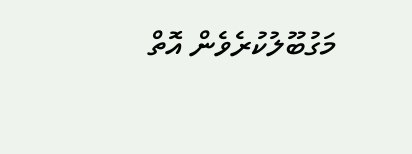މަގުބޫލުކުރެވެން އޮތް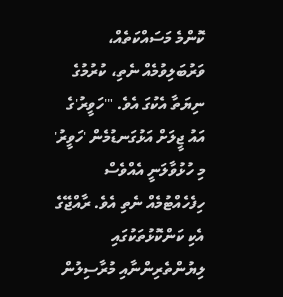ކޮންމެ މަސައްކަތެއް، ވަރުބަލިވުމެއް ނެތި، ކުރުމުގެ ނިޔަތާ އެކުގަ އެވެ. "'ހަވީރު'ގެ އައު ޖީލަށް އަޅުގަނޑުމެން 'ހަވީރު' މި ހުޅުވާލަނީ އެއްވެސް ހިފެހެއްޓުމެއް ނެތި އެވެ. ރާއްޖޭގެ އެކި ކަންކޮޅުތަކުގައި ލިޔުންތެރިންނާއި މުރާސިލުން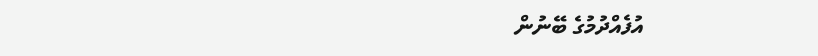އުފެއްދުމުގެ ބޭނުން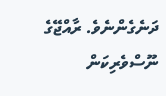ދަނެގެންނެވެ. ރާއްޖޭގެ ނޫސްވެރިކަން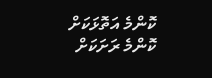ކޮންމެ އަތޮޅަކަށް ކޮންމެ ރަށަކަށް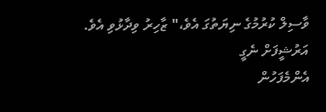ވާސިލް ކުރުމުގެ ނިޔަތުގަ އެވެ،" ޒާހިރު ވިދާޅުވި އެވެ.
އަރުޝީފަށް ނެގީ
އެންމެފަހުން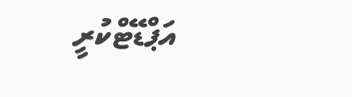އަޕްޑޭޓްކުރީ